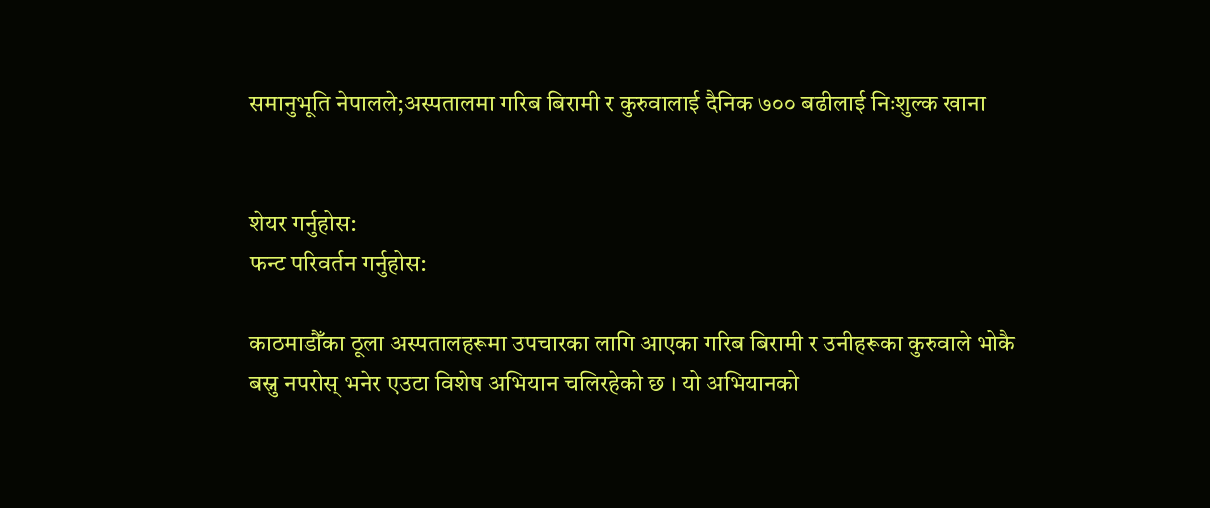समानुभूति नेपालले;अस्पतालमा गरिब बिरामी र कुरुवालाई दैनिक ७०० बढीलाई निःशुल्क खाना


शेयर गर्नुहोस:
फन्ट परिवर्तन गर्नुहोस:

काठमाडौँका ठूला अस्पतालहरूमा उपचारका लागि आएका गरिब बिरामी र उनीहरूका कुरुवाले भोकै बस्नु नपरोस् भनेर एउटा विशेष अभियान चलिरहेको छ । यो अभियानको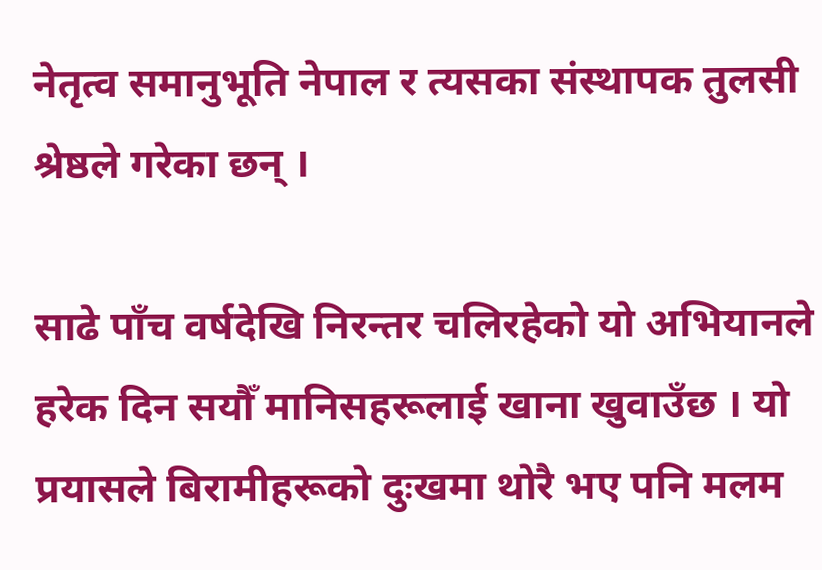नेतृत्व समानुभूति नेपाल र त्यसका संस्थापक तुलसी श्रेष्ठले गरेका छन् ।

साढे पाँच वर्षदेखि निरन्तर चलिरहेको यो अभियानले हरेक दिन सयौँ मानिसहरूलाई खाना खुवाउँछ । यो प्रयासले बिरामीहरूको दुःखमा थोरै भए पनि मलम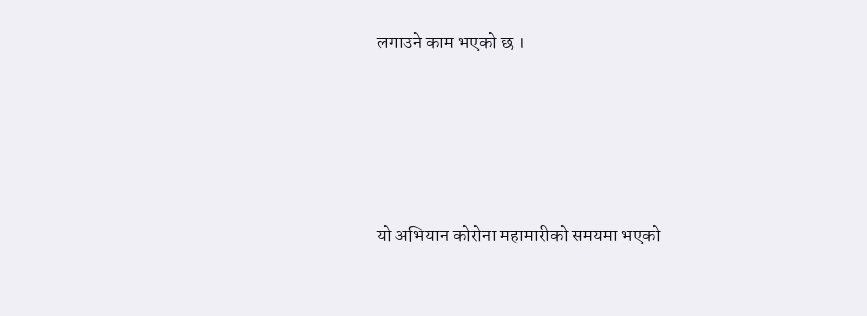लगाउने काम भएको छ ।







यो अभियान कोरोना महामारीको समयमा भएको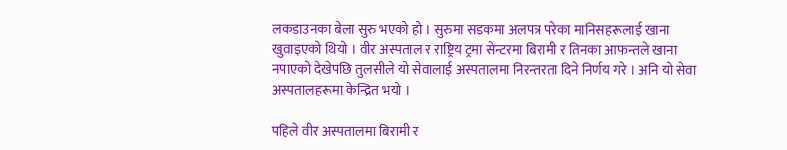लकडाउनका बेला सुरु भएको हो । सुरुमा सडकमा अलपत्र परेका मानिसहरूलाई खाना खुवाइएको थियो । वीर अस्पताल र राष्ट्रिय ट्रमा सेन्टरमा बिरामी र तिनका आफन्तले खाना नपाएको देखेपछि तुलसीले यो सेवालाई अस्पतालमा निरन्तरता दिने निर्णय गरे । अनि यो सेवा अस्पतालहरूमा केन्द्रित भयो ।

पहिले वीर अस्पतालमा बिरामी र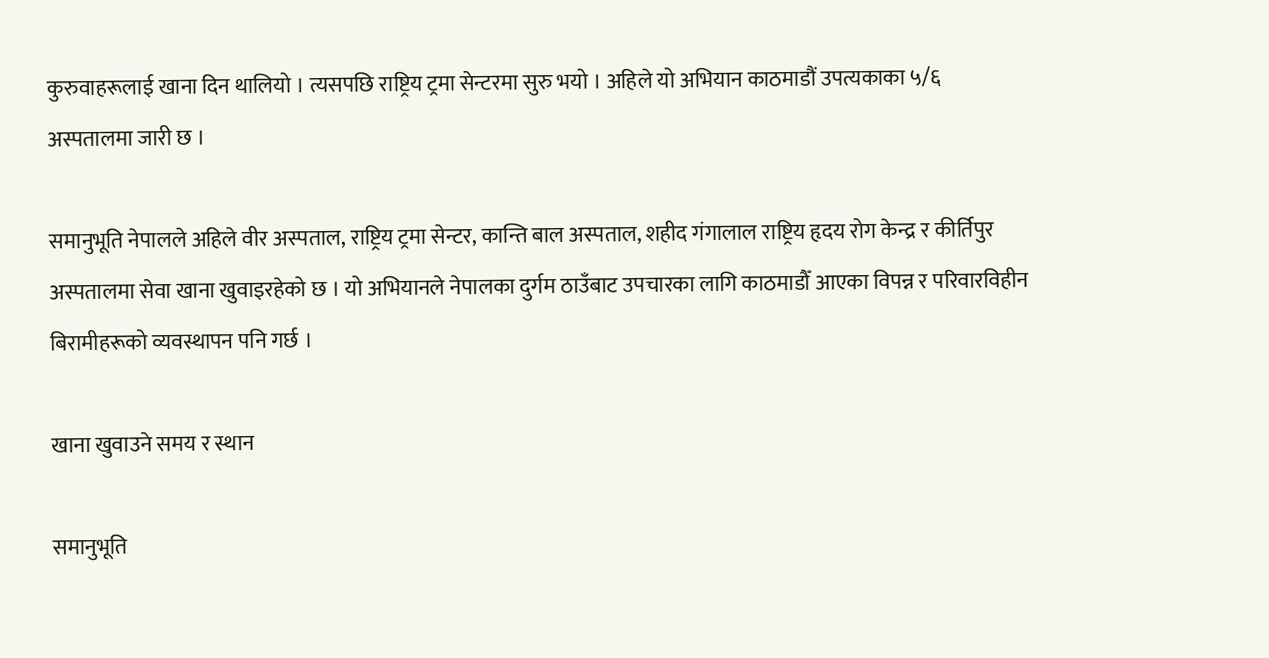कुरुवाहरूलाई खाना दिन थालियो । त्यसपछि राष्ट्रिय ट्रमा सेन्टरमा सुरु भयो । अहिले यो अभियान काठमाडौं उपत्यकाका ५/६ अस्पतालमा जारी छ ।

समानुभूति नेपालले अहिले वीर अस्पताल, राष्ट्रिय ट्रमा सेन्टर, कान्ति बाल अस्पताल, शहीद गंगालाल राष्ट्रिय हृदय रोग केन्द्र र कीर्तिपुर अस्पतालमा सेवा खाना खुवाइरहेको छ । यो अभियानले नेपालका दुर्गम ठाउँबाट उपचारका लागि काठमाडौँ आएका विपन्न र परिवारविहीन बिरामीहरूको व्यवस्थापन पनि गर्छ ।

खाना खुवाउने समय र स्थान

समानुभूति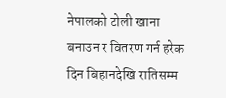नेपालको टोली खाना बनाउन र वितरण गर्न हरेक दिन बिहानदेखि रातिसम्म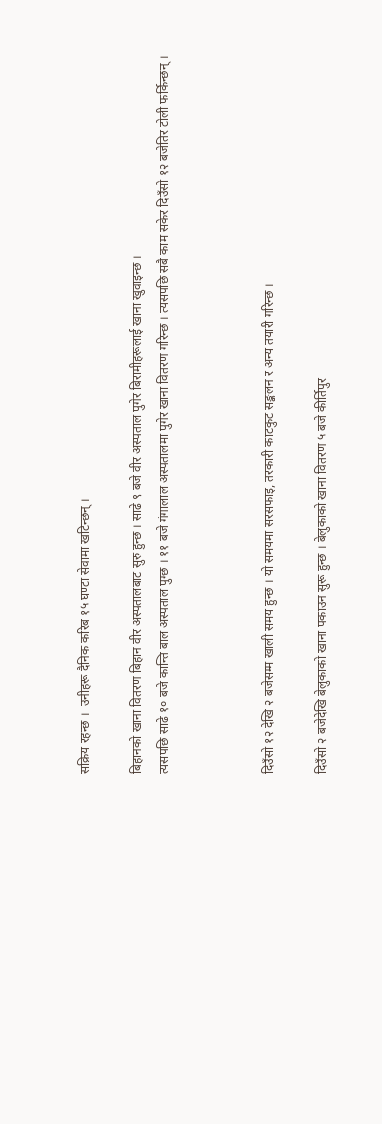सक्रिय रहन्छ ।  उनीहरू दैनिक करिब १५ घण्टा सेवामा खटिन्छन् ।

बिहानको खाना वितरण बिहान वीर अस्पतालबाट सुरु हुन्छ । साढे ९ बजे वीर अस्पताल पुगेर बिरामीहरूलाई खाना खुवाइन्छ ।
त्यसपछि साढे १० बजे कान्ति बाल अस्पताल पुग्छ । ११ बजे गंगालाल अस्पतालमा पुगेर खाना वितरण गरिन्छ । त्यसपछि सबै काम सकेर दिउँसो १२ बजेतिर टोली फर्किन्छन् ।



दिउँसो १२ देखि २ बजेसम्म खाली समय हुन्छ । यो समयमा सरसफाइ, तरकारी काटकुट सङ्कलन र अन्य तयारी गरिन्छ ।

दिउँसो २ बजेदेखि बेलुकाको खाना पकाउन सुरू हुन्छ । बेलुकाको खाना वितरण ५ बजे कीर्तिपुर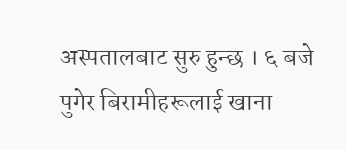अस्पतालबाट सुरु हुन्छ । ६ बजे पुगेर बिरामीहरूलाई खाना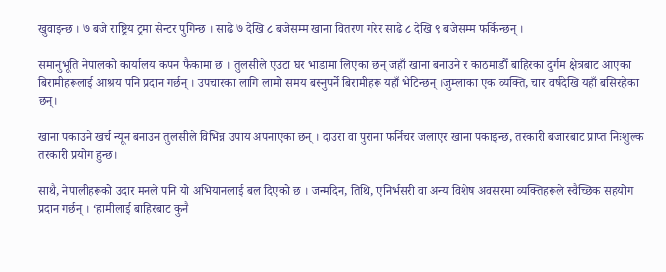खुवाइन्छ । ७ बजे राष्ट्रिय ट्रमा सेन्टर पुगिन्छ । साढे ७ देखि ८ बजेसम्म खाना वितरण गरेर साढे ८ देखि ९ बजेसम्म फर्किन्छन् ।

समानुभूति नेपालको कार्यालय कपन फैकामा छ । तुलसीले एउटा घर भाडामा लिएका छन् जहाँ खाना बनाउने र काठमाडौँ बाहिरका दुर्गम क्षेत्रबाट आएका बिरामीहरूलाई आश्रय पनि प्रदान गर्छन् । उपचारका लागि लामो समय बस्नुपर्ने बिरामीहरू यहाँ भेटिन्छन् ।जुम्लाका एक व्यक्ति, चार वर्षदेखि यहाँ बसिरहेका छन्।

खाना पकाउने खर्च न्यून बनाउन तुलसीले विभिन्न उपाय अपनाएका छन् । दाउरा वा पुराना फर्निचर जलाएर खाना पकाइन्छ, तरकारी बजारबाट प्राप्त निःशुल्क तरकारी प्रयोग हुन्छ।

साथै, नेपालीहरूको उदार मनले पनि यो अभियानलाई बल दिएको छ । जन्मदिन, तिथि, एनिर्भसरी वा अन्य विशेष अवसरमा व्यक्तिहरूले स्वैच्छिक सहयोग प्रदान गर्छन् । ‘हामीलाई बाहिरबाट कुनै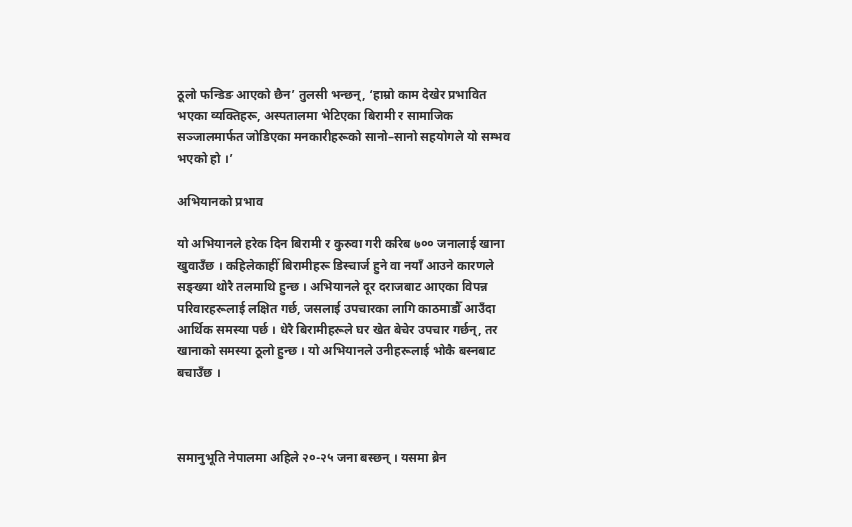ठूलो फन्डिङ आएको छैन’ तुलसी भन्छन्, ‘हाम्रो काम देखेर प्रभावित भएका व्यक्तिहरू, अस्पतालमा भेटिएका बिरामी र सामाजिक सञ्जालमार्फत जोडिएका मनकारीहरूको सानो–सानो सहयोगले यो सम्भव भएको हो ।’

अभियानको प्रभाव

यो अभियानले हरेक दिन बिरामी र कुरुवा गरी करिब ७०० जनालाई खाना खुवाउँछ । कहिलेकाहीँ बिरामीहरू डिस्चार्ज हुने वा नयाँ आउने कारणले सङ्ख्या थोरै तलमाथि हुन्छ । अभियानले दूर दराजबाट आएका विपन्न परिवारहरूलाई लक्षित गर्छ, जसलाई उपचारका लागि काठमाडौँ आउँदा आर्थिक समस्या पर्छ । धेरै बिरामीहरूले घर खेत बेचेर उपचार गर्छन्, तर खानाको समस्या ठूलो हुन्छ । यो अभियानले उनीहरूलाई भोकै बस्नबाट बचाउँछ ।



समानुभूति नेपालमा अहिले २०-२५ जना बस्छन् । यसमा ब्रेन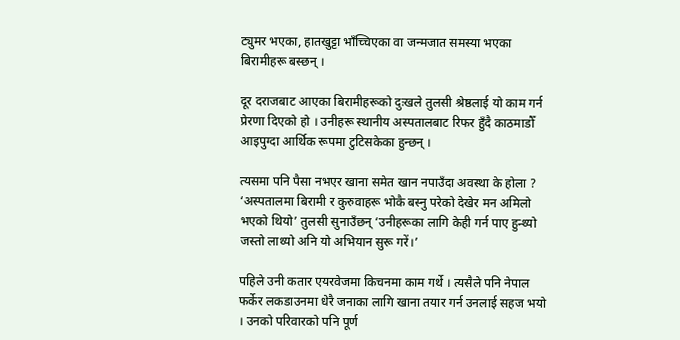ट्युमर भएका, हातखुट्टा भाँच्चिएका वा जन्मजात समस्या भएका बिरामीहरू बस्छन् ।

दूर दराजबाट आएका बिरामीहरूको दुःखले तुलसी श्रेष्ठलाई यो काम गर्न प्रेरणा दिएको हो । उनीहरू स्थानीय अस्पतालबाट रिफर हुँदै काठमाडौँ आइपुग्दा आर्थिक रूपमा टुटिसकेका हुन्छन् ।

त्यसमा पनि पैसा नभएर खाना समेत खान नपाउँदा अवस्था के होला ? ‘अस्पतालमा बिरामी र कुरुवाहरू भोकै बस्नु परेको देखेर मन अमिलो भएको थियो’ तुलसी सुनाउँछन् ‘उनीहरूका लागि केही गर्न पाए हुन्थ्यो जस्तो लाथ्यो अनि यो अभियान सुरू गरें।’

पहिले उनी कतार एयरवेजमा किचनमा काम गर्थे । त्यसैले पनि नेपाल फर्केर लकडाउनमा धेरै जनाका लागि खाना तयार गर्न उनलाई सहज भयो । उनको परिवारको पनि पूर्ण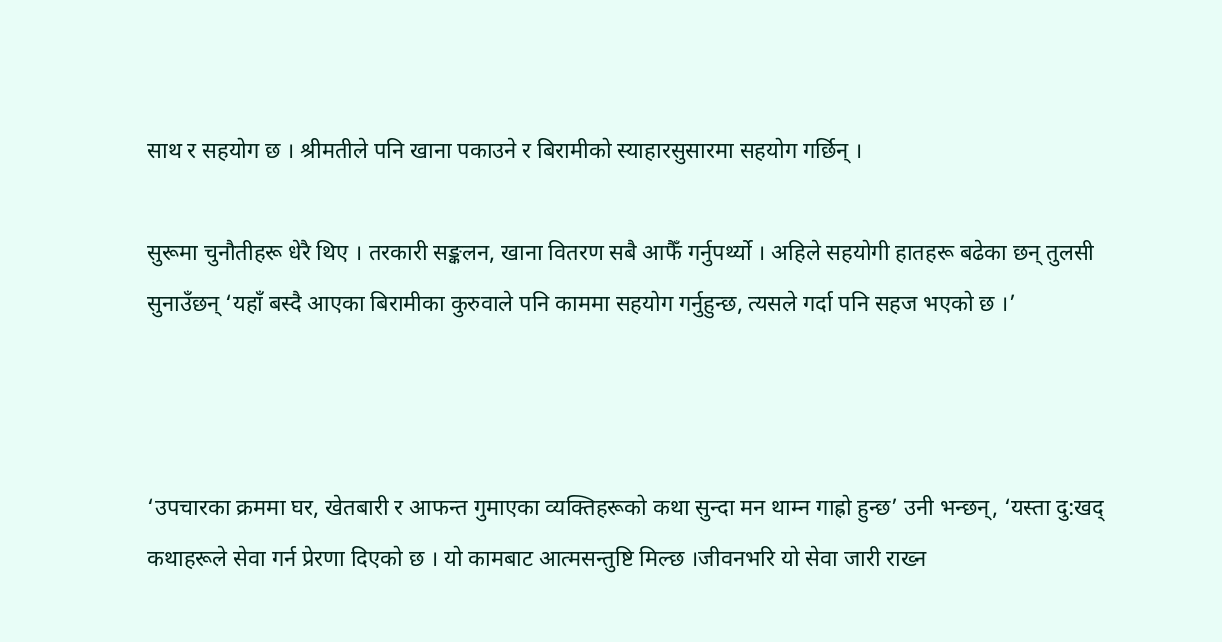साथ र सहयोग छ । श्रीमतीले पनि खाना पकाउने र बिरामीको स्याहारसुसारमा सहयोग गर्छिन् ।

सुरूमा चुनौतीहरू धेरै थिए । तरकारी सङ्कलन, खाना वितरण सबै आफैँ गर्नुपर्थ्यो । अहिले सहयोगी हातहरू बढेका छन् तुलसी सुनाउँछन् ‘यहाँ बस्दै आएका बिरामीका कुरुवाले पनि काममा सहयोग गर्नुहुन्छ, त्यसले गर्दा पनि सहज भएको छ ।’



‘उपचारका क्रममा घर, खेतबारी र आफन्त गुमाएका व्यक्तिहरूको कथा सुन्दा मन थाम्न गाह्रो हुन्छ’ उनी भन्छन्, ‘यस्ता दु:खद् कथाहरूले सेवा गर्न प्रेरणा दिएको छ । यो कामबाट आत्मसन्तुष्टि मिल्छ ।जीवनभरि यो सेवा जारी राख्न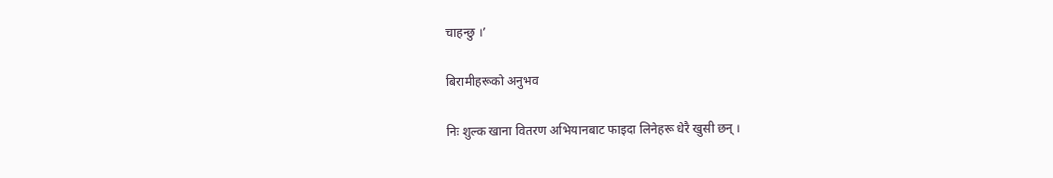चाहन्छु ।’

बिरामीहरूको अनुभव

निः शुल्क खाना वितरण अभियानबाट फाइदा लिनेहरू धेरै खुसी छन् ।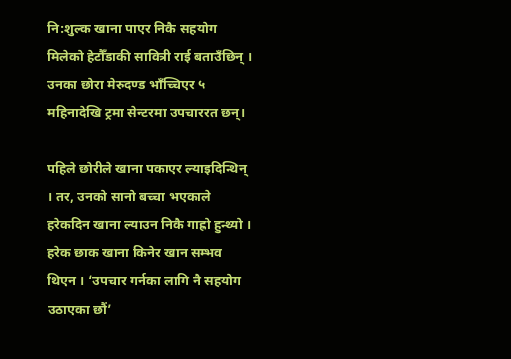नि:शुल्क खाना पाएर निकै सहयोग मिलेको हेटौँडाकी सावित्री राई बताउँछिन् । उनका छोरा मेरुदण्ड भाँच्चिएर ५ महिनादेखि ट्रमा सेन्टरमा उपचाररत छन्।

पहिले छोरीले खाना पकाएर ल्याइदिन्थिन् । तर, उनको सानो बच्चा भएकाले हरेकदिन खाना ल्याउन निकै गाह्रो हुन्थ्यो । हरेक छाक खाना किनेर खान सम्भव थिएन । ‘उपचार गर्नका लागि नै सहयोग उठाएका छौं’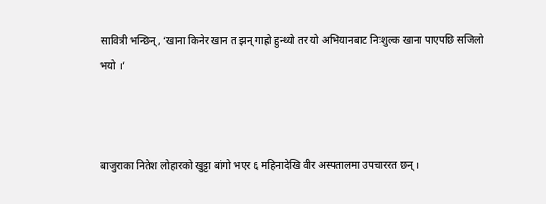सावित्री भन्छिन्, ‘खाना किनेर खान त झन् गाह्रो हुन्थ्यो तर यो अभियानबाट निःशुल्क खाना पाएपछि सजिलो भयो ।’



बाजुराका नितेश लोहारको खुट्टा बांगो भएर ६ महिनादेखि वीर अस्पतालमा उपचाररत छन् ।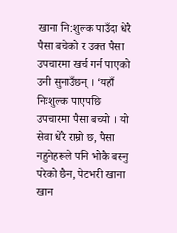खाना नि:शुल्क पाउँदा धेरै पैसा बचेको र उक्त पैसा उपचारमा खर्च गर्न पाएको उनी सुनाउँछन् । ‘यहाँ निःशुल्क पाएपछि उपचारमा पैसा बच्यो । यो सेवा धेरै राम्रो छ, पैसा नहुनेहरूले पनि भोकै बस्नु परेको छैन, पेटभरी खाना खान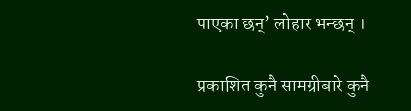पाएका छन्’ लोहार भन्छन् ।

प्रकाशित कुनै सामग्रीबारे कुनै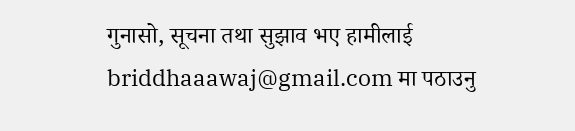गुनासो, सूचना तथा सुझाव भए हामीलाई briddhaaawaj@gmail.com मा पठाउनु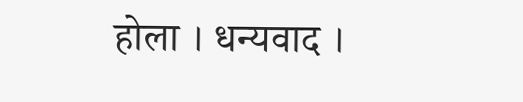होला । धन्यवाद ।